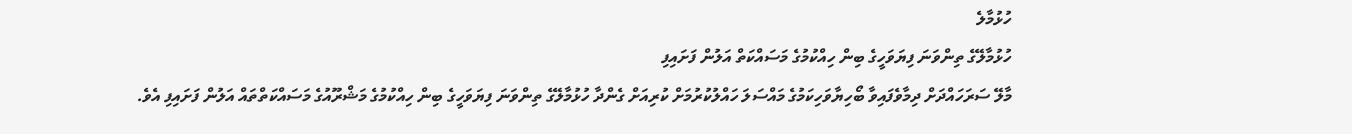ހުޅުމާލެ
ހުޅުމާލޭގެ ތިންވަނަ ފިޔަވަހީގެ ބިން ހިއްކުމުގެ މަސައްކަތް އަލުން ފަށައިފި
މާލޭ ސަރަހައްދަށް ދިމާވެފައިވާ ބޯހިޔާވަހިކަމުގެ މައްސަލަ ހައްލުކުރުމަށް ކުރިއަށް ގެންދާ ހުޅުމާލޭގެ ތިންވަނަ ފިޔަވަހީގެ ބިން ހިއްކުމުގެ މަޝްރޫއުގެ މަސައްކަތްތައް އަލުން ފަށައިފި އެވެ.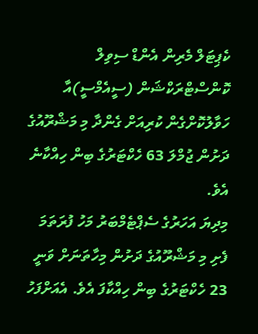ކެޕިޓަލް މެރިން އެންޑް ސިވިލް ކޮންސްޓްރަކްޝަން (ސީއެމްސީ)އާ ހަވާލުކޮށްގެން ކުރިއަށް ގެންދާ މި މަޝްރޫއުގެ ދަށުން ޖުމްލަ 63 ހެކްޓަރުގެ ބިން ހިއްކާނެ އެވެ.
މިދިޔަ އަހަރުގެ ސެޕްޓެމްބަރު މަހު ފުރަތަމަ ފެށި މި މަޝްރޫއުގެ ދަށުން މިހާތަނަށް ވަނީ 23 ހެކްޓަރުގެ ބިން ހިއްކާފަ އެވެ. އެއަށްފަހު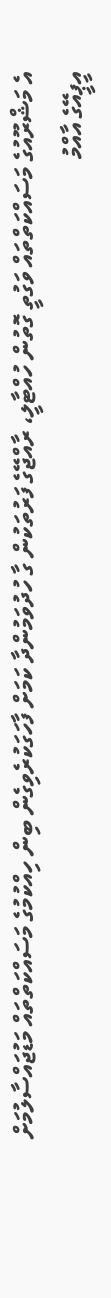އެ މަޝްރޫއުގެ މަސައްކަތްތައް ވަގުތީ ގޮތުން ހުއްޓާލީ، ރާއްޖޭގެ ފަރުތަކުން ގާ ހުދުވަމުންދާ ކަމަށް ފާހަގަކުރެވިގެން ބިން ހިއްކުމުގެ މަސައްކަތްތައް މަޑުޖައްސާލުމަށް އީޕީއޭގެ އާއްމު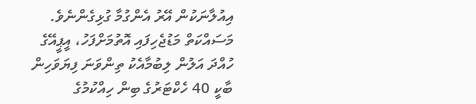އިއުލާނަކުން އޭރު އެންގުމާ ގުޅިގެންނެވެ.
މަސައްކަތް މަޑުޖެހިފައި އޮތުމަށްފަހު، އީޕީއޭގެ ހުއްދަ އަލުން ލިބުމާއެކު ތިންވަނަ ފިޔަވަހިން ބާކީ 40 ހެކްޓަރުގެ ބިން ހިއްކުމުގެ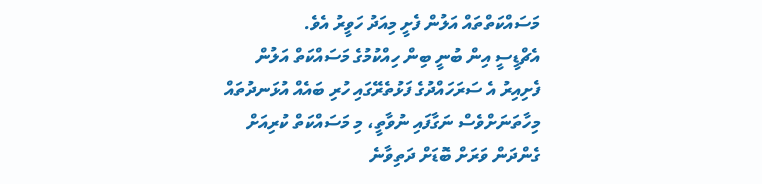މަސައްކަތްތައް އަލުން ފެށީ މިއަދު ހަވީރު އެވެ.
އެޗްޑީސީ އިން ބުނީ ބިން ހިއްކުމުގެ މަސައްކަތް އަލުން ފެށިއިރު އެ ސަރަހައްދުގެ ފަޅުތެރޭގައި ހުރި ބައެއް އުޅަނދުތައް މިހާތަނަށްވެސް ނަގާފައި ނުވާތީ، މި މަސައްކަތް ކުރިއަށް ގެންދަން ވަރަށް ބޮޑަށް ދަތިވާނެ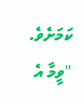ކަމަށެވެ.
"ވީމާ އެ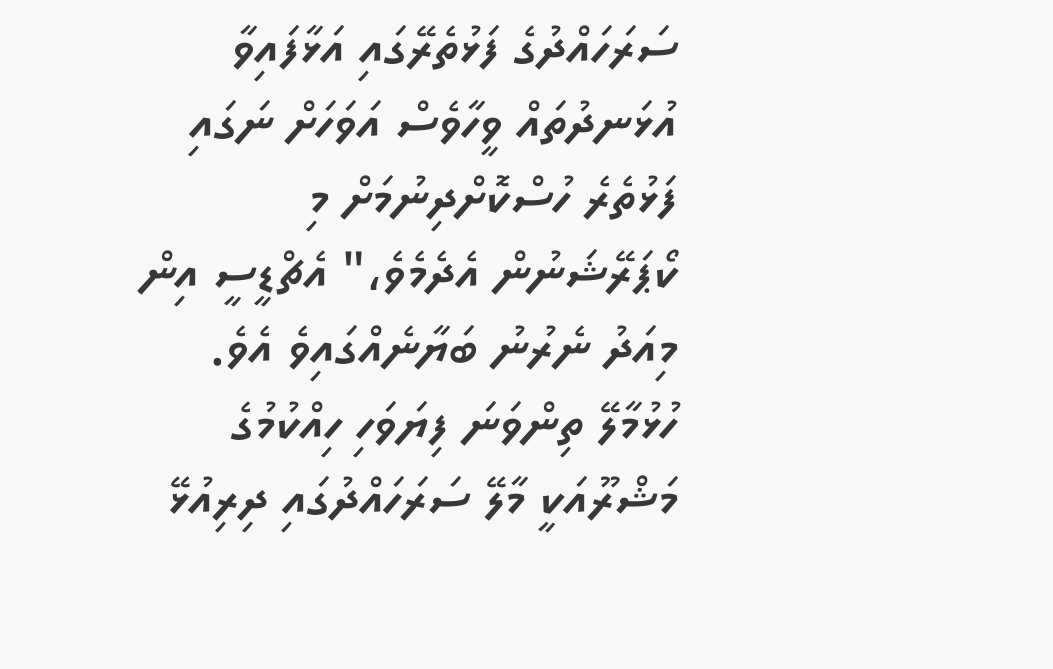ސަރަހައްދުގެ ފަޅުތެރޭގައި އަޅާފައިވާ އުޅަނދުތައް ވީހާވެސް އަވަހަށް ނަގައި ފަޅުތެރެ ހުސްކޮށްދިނުމަށް މި ކޯޕަރޭޝަނުން އެދެމެވެ،" އެޗްޑީސީ އިން މިއަދު ނެރުނު ބަޔާނެއްގައިވެ އެވެ.
ހުޅުމާލޭ ތިންވަނަ ފިޔަވަހި ހިއްކުމުގެ މަޝްރޫއަކީ މާލޭ ސަރަހައްދުގައި ދިރިއުޅޭ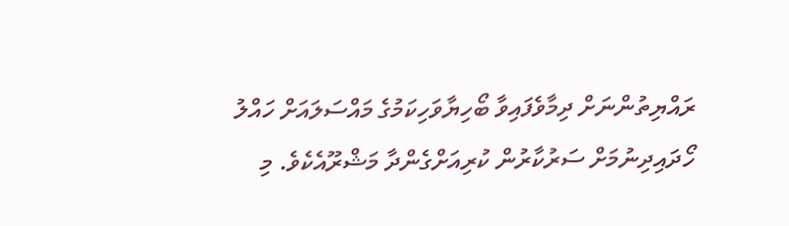ރައްޔިތުންނަށް ދިމާވެފައިވާ ބޯހިޔާވަހިކަމުގެ މައްސަލައަށް ހައްލު ހޯދައިދިނުމަށް ސަރުކާރުން ކުރިއަށްގެންދާ މަޝްރޫއެކެވެ. މި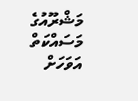މަޝްރޫއުގެ މަސައްކަތް އަވަހަށް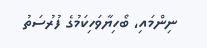ނިންމައި، ބޯހިޔާވަހިކަމުގެ ފުރުސަތު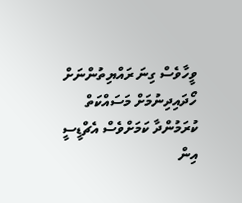ވީހާވެސް ގިނަ ރައްޔިތުންނަށް ހޯދައިދިނުމަށް މަސައްކަތް ކުރަމުންދާ ކަމަށްވެސް އެޗްޑީސީ އިން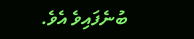ބުނެފައިވެ އެވެ.